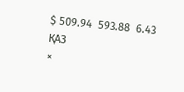$ 509.94  593.88  6.43
ҚАЗ
×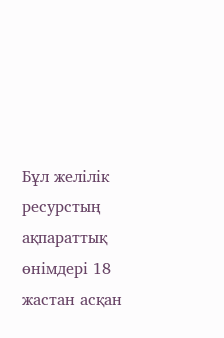Бұл желілік ресурстың ақпараттық өнімдері 18 жастан асқан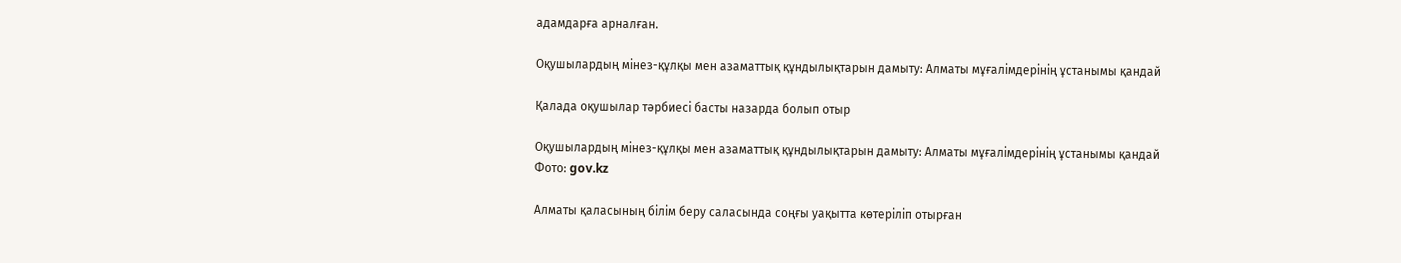адамдарға арналған.

Оқушылардың мінез-құлқы мен азаматтық құндылықтарын дамыту: Алматы мұғалімдерінің ұстанымы қандай

Қалада оқушылар тәрбиесі басты назарда болып отыр

Оқушылардың мінез-құлқы мен азаматтық құндылықтарын дамыту: Алматы мұғалімдерінің ұстанымы қандай
Фото: gov.kz

Алматы қаласының білім беру саласында соңғы уақытта көтеріліп отырған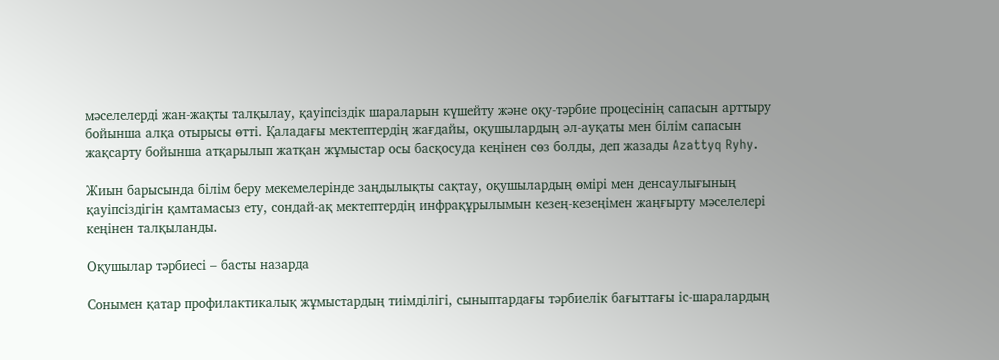мәселелерді жан-жақты талқылау, қауіпсіздік шараларын күшейту және оқу-тәрбие процесінің сапасын арттыру бойынша алқа отырысы өтті. Қаладағы мектептердің жағдайы, оқушылардың әл-ауқаты мен білім сапасын жақсарту бойынша атқарылып жатқан жұмыстар осы басқосуда кеңінен сөз болды, деп жазады Azattyq Ryhy.

Жиын барысында білім беру мекемелерінде заңдылықты сақтау, оқушылардың өмірі мен денсаулығының қауіпсіздігін қамтамасыз ету, сондай-ақ мектептердің инфрақұрылымын кезең-кезеңімен жаңғырту мәселелері кеңінен талқыланды.

Оқушылар тәрбиесі – басты назарда

Сонымен қатар профилактикалық жұмыстардың тиімділігі, сыныптардағы тәрбиелік бағыттағы іс-шаралардың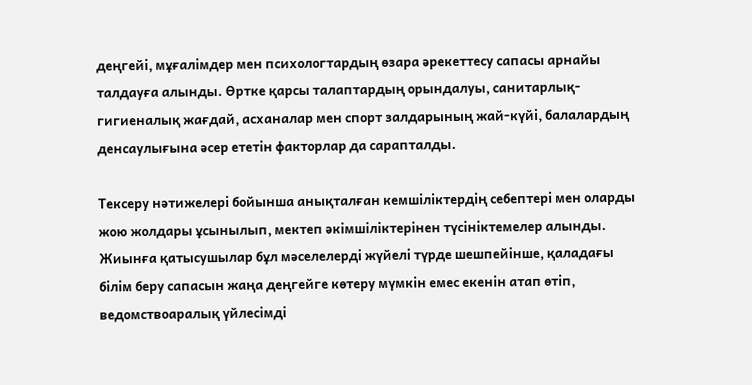деңгейі, мұғалімдер мен психологтардың өзара әрекеттесу сапасы арнайы талдауға алынды. Өртке қарсы талаптардың орындалуы, санитарлық-гигиеналық жағдай, асханалар мен спорт залдарының жай-күйі, балалардың денсаулығына әсер ететін факторлар да сарапталды.

Тексеру нәтижелері бойынша анықталған кемшіліктердің себептері мен оларды жою жолдары ұсынылып, мектеп әкімшіліктерінен түсініктемелер алынды. Жиынға қатысушылар бұл мәселелерді жүйелі түрде шешпейінше, қаладағы білім беру сапасын жаңа деңгейге көтеру мүмкін емес екенін атап өтіп, ведомствоаралық үйлесімді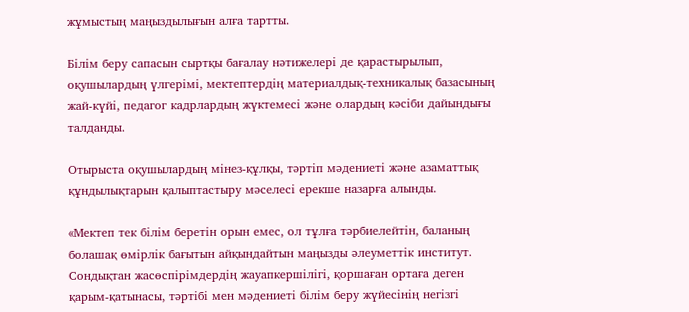жұмыстың маңыздылығын алға тартты.

Білім беру сапасын сыртқы бағалау нәтижелері де қарастырылып, оқушылардың үлгерімі, мектептердің материалдық-техникалық базасының жай-күйі, педагог кадрлардың жүктемесі және олардың кәсіби дайындығы талданды.

Отырыста оқушылардың мінез-құлқы, тәртіп мәдениеті және азаматтық құндылықтарын қалыптастыру мәселесі ерекше назарға алынды.

«Мектеп тек білім беретін орын емес, ол тұлға тәрбиелейтін, баланың болашақ өмірлік бағытын айқындайтын маңызды әлеуметтік институт. Сондықтан жасөспірімдердің жауапкершілігі, қоршаған ортаға деген қарым-қатынасы, тәртібі мен мәдениеті білім беру жүйесінің негізгі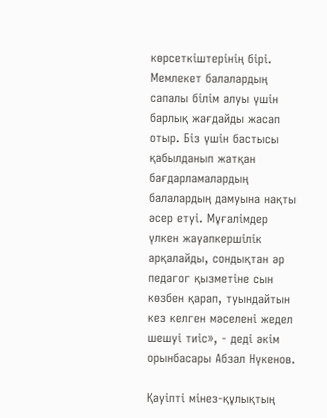көрсеткіштерінің бірі. Мемлекет балалардың сапалы білім алуы үшін барлық жағдайды жасап отыр. Біз үшін бастысы қабылданып жатқан бағдарламалардың балалардың дамуына нақты әсер етуі. Мұғалімдер үлкен жауапкершілік арқалайды, сондықтан әр педагог қызметіне сын көзбен қарап, туындайтын кез келген мәселені жедел шешуі тиіс», - деді әкім орынбасары Абзал Нүкенов.

Қауіпті мінез-құлықтың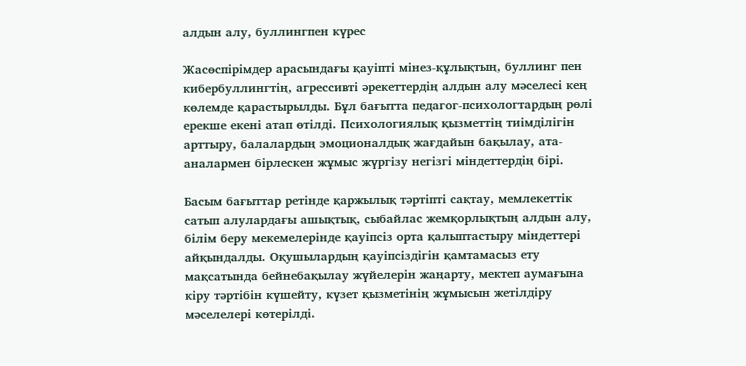алдын алу, буллингпен күрес

Жасөспірімдер арасындағы қауіпті мінез-құлықтың, буллинг пен кибербуллингтің, агрессивті әрекеттердің алдын алу мәселесі кең көлемде қарастырылды. Бұл бағытта педагог-психологтардың рөлі ерекше екені атап өтілді. Психологиялық қызметтің тиімділігін арттыру, балалардың эмоционалдық жағдайын бақылау, ата-аналармен бірлескен жұмыс жүргізу негізгі міндеттердің бірі.

Басым бағыттар ретінде қаржылық тәртіпті сақтау, мемлекеттік сатып алулардағы ашықтық, сыбайлас жемқорлықтың алдын алу, білім беру мекемелерінде қауіпсіз орта қалыптастыру міндеттері айқындалды. Оқушылардың қауіпсіздігін қамтамасыз ету мақсатында бейнебақылау жүйелерін жаңарту, мектеп аумағына кіру тәртібін күшейту, күзет қызметінің жұмысын жетілдіру мәселелері көтерілді.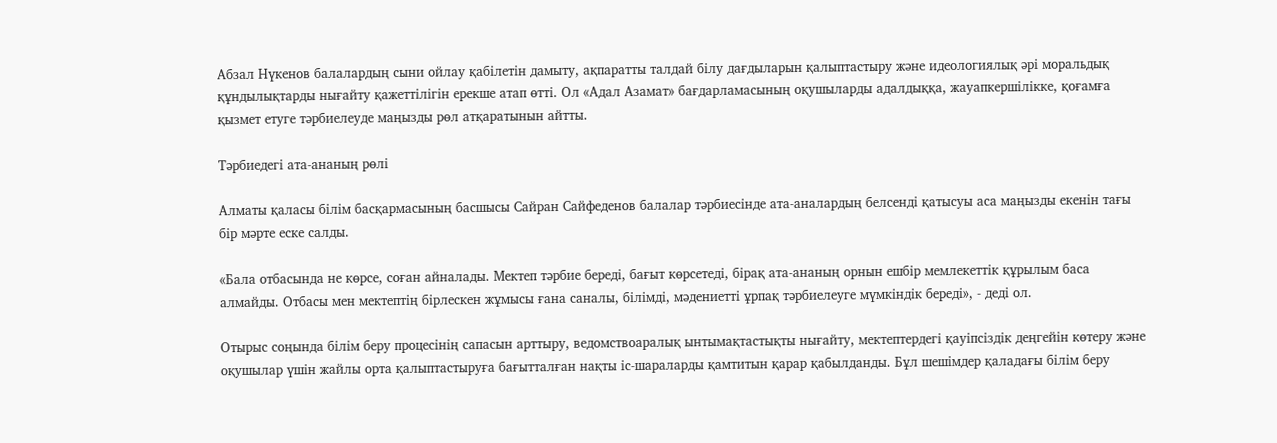Абзал Нүкенов балалардың сыни ойлау қабілетін дамыту, ақпаратты талдай білу дағдыларын қалыптастыру және идеологиялық әрі моральдық құндылықтарды нығайту қажеттілігін ерекше атап өтті. Ол «Адал Азамат» бағдарламасының оқушыларды адалдыққа, жауапкершілікке, қоғамға қызмет етуге тәрбиелеуде маңызды рөл атқаратынын айтты.

Тәрбиедегі ата-ананың рөлі

Алматы қаласы білім басқармасының басшысы Сайран Сайфеденов балалар тәрбиесінде ата-аналардың белсенді қатысуы аса маңызды екенін тағы бір мәрте еске салды.

«Бала отбасында не көрсе, соған айналады. Мектеп тәрбие береді, бағыт көрсетеді, бірақ ата-ананың орнын ешбір мемлекеттік құрылым баса алмайды. Отбасы мен мектептің бірлескен жұмысы ғана саналы, білімді, мәдениетті ұрпақ тәрбиелеуге мүмкіндік береді», - деді ол.

Отырыс соңында білім беру процесінің сапасын арттыру, ведомствоаралық ынтымақтастықты нығайту, мектептердегі қауіпсіздік деңгейін көтеру және оқушылар үшін жайлы орта қалыптастыруға бағытталған нақты іс-шараларды қамтитын қарар қабылданды. Бұл шешімдер қаладағы білім беру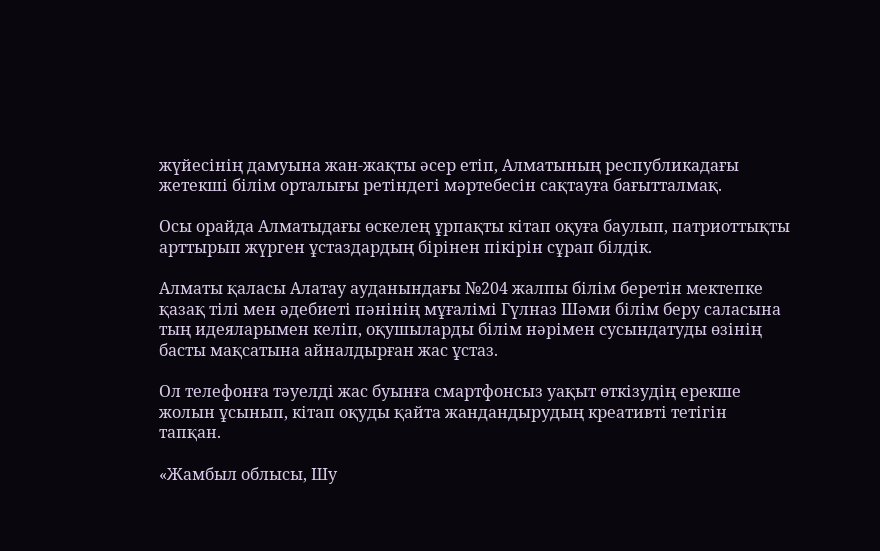жүйесінің дамуына жан-жақты әсер етіп, Алматының республикадағы жетекші білім орталығы ретіндегі мәртебесін сақтауға бағытталмақ.

Осы орайда Алматыдағы өскелең ұрпақты кітап оқуға баулып, патриоттықты арттырып жүрген ұстаздардың бірінен пікірін сұрап білдік.

Алматы қаласы Алатау ауданындағы №204 жалпы білім беретін мектепке қазақ тілі мен әдебиеті пәнінің мұғалімі Гүлназ Шәми білім беру саласына тың идеяларымен келіп, оқушыларды білім нәрімен сусындатуды өзінің басты мақсатына айналдырған жас ұстаз.

Ол телефонға тәуелді жас буынға смартфонсыз уақыт өткізудің ерекше жолын ұсынып, кітап оқуды қайта жандандырудың креативті тетігін тапқан.

«Жамбыл облысы, Шу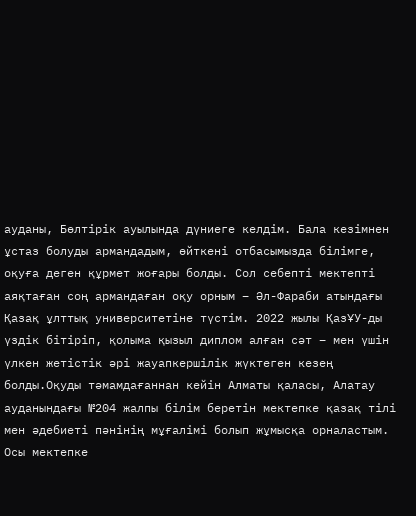ауданы, Бөлтірік ауылында дүниеге келдім. Бала кезімнен ұстаз болуды армандадым, өйткені отбасымызда білімге, оқуға деген құрмет жоғары болды. Сол себепті мектепті аяқтаған соң армандаған оқу орным – Әл-Фараби атындағы Қазақ ұлттық университетіне түстім. 2022 жылы ҚазҰУ-ды үздік бітіріп, қолыма қызыл диплом алған сәт – мен үшін үлкен жетістік әрі жауапкершілік жүктеген кезең болды.Оқуды тәмамдағаннан кейін Алматы қаласы, Алатау ауданындағы №204 жалпы білім беретін мектепке қазақ тілі мен әдебиеті пәнінің мұғалімі болып жұмысқа орналастым. Осы мектепке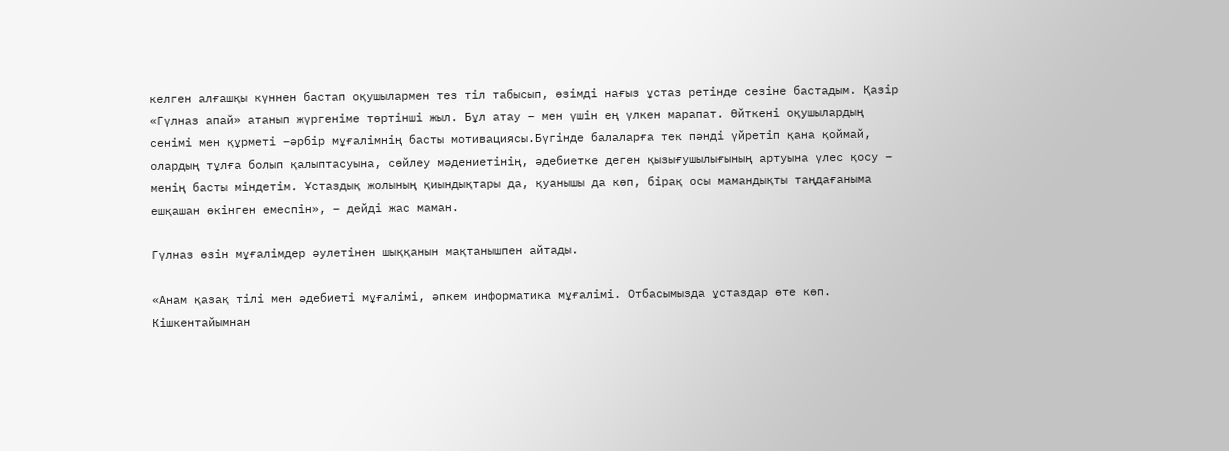келген алғашқы күннен бастап оқушылармен тез тіл табысып, өзімді нағыз ұстаз ретінде сезіне бастадым. Қазір «Гүлназ апай» атанып жүргеніме төртінші жыл. Бұл атау – мен үшін ең үлкен марапат. Өйткені оқушылардың сенімі мен құрметі –әрбір мұғалімнің басты мотивациясы.Бүгінде балаларға тек пәнді үйретіп қана қоймай, олардың тұлға болып қалыптасуына, сөйлеу мәдениетінің, әдебиетке деген қызығушылығының артуына үлес қосу – менің басты міндетім. Ұстаздық жолының қиындықтары да, қуанышы да көп, бірақ осы мамандықты таңдағаныма ешқашан өкінген емеспін», – дейді жас маман.

Гүлназ өзін мұғалімдер әулетінен шыққанын мақтанышпен айтады.

«Анам қазақ тілі мен әдебиеті мұғалімі, әпкем информатика мұғалімі. Отбасымызда ұстаздар өте көп. Кішкентайымнан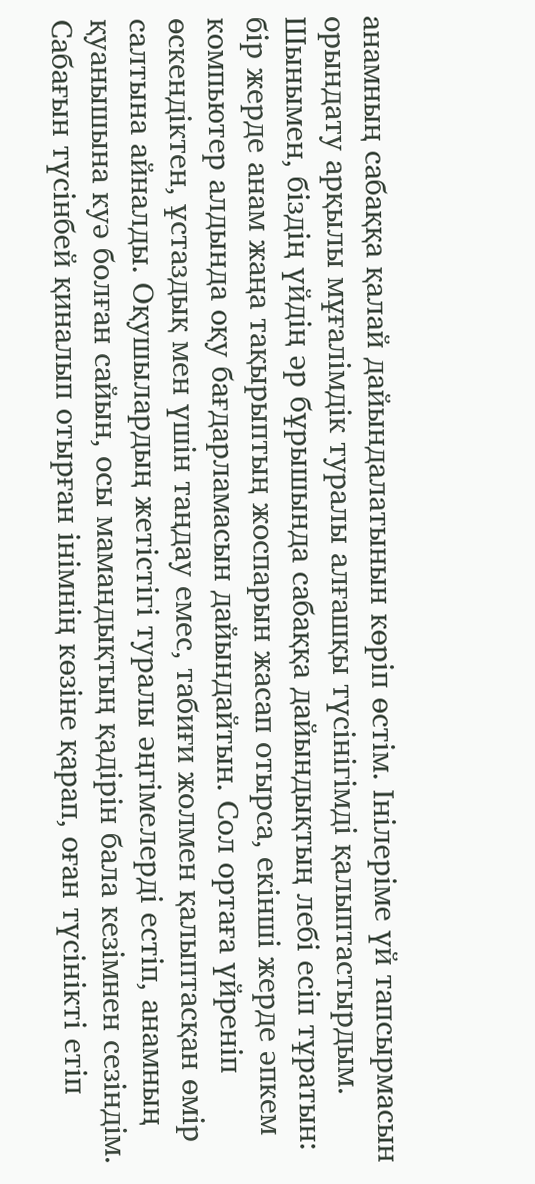анамның сабаққа қалай дайындалатынын көріп өстім. Інілеріме үй тапсырмасын орындату арқылы мұғалімдік туралы алғашқы түсінігімді қалыптастырдым. Шынымен, біздің үйдің әр бұрышында сабаққа дайындықтың лебі есіп тұратын: бір жерде анам жаңа тақырыптың жоспарын жасап отырса, екінші жерде әпкем компьютер алдында оқу бағдарламасын дайындайтын. Сол ортаға үйреніп өскендіктен, ұстаздық мен үшін таңдау емес, табиғи жолмен қалыптасқан өмір салтына айналды. Оқушылардың жетістігі туралы әңгімелерді естіп, анамның қуанышына куә болған сайын, осы мамандықтың қадірін бала кезімнен сезіндім. Сабағын түсінбей қиналып отырған інімнің көзіне қарап, оған түсінікті етіп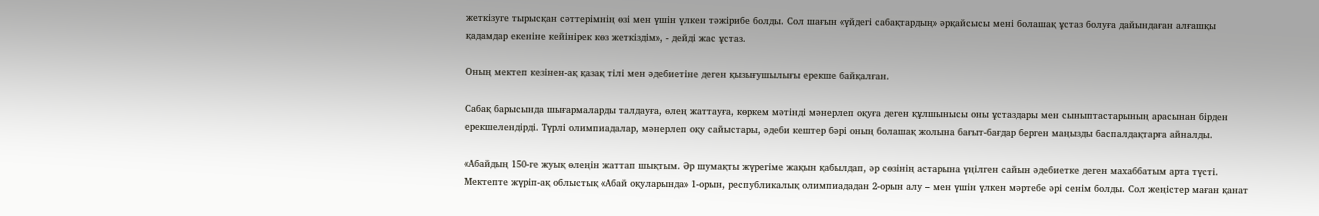жеткізуге тырысқан сәттерімнің өзі мен үшін үлкен тәжірибе болды. Сол шағын «үйдегі сабақтардың» әрқайсысы мені болашақ ұстаз болуға дайындаған алғашқы қадамдар екеніне кейінірек көз жеткіздім», - дейді жас ұстаз.

Оның мектеп кезінен-ақ қазақ тілі мен әдебиетіне деген қызығушылығы ерекше байқалған.

Сабақ барысында шығармаларды талдауға, өлең жаттауға, көркем мәтінді мәнерлеп оқуға деген құлшынысы оны ұстаздары мен сыныптастарының арасынан бірден ерекшелендірді. Түрлі олимпиадалар, мәнерлеп оқу сайыстары, әдеби кештер бәрі оның болашақ жолына бағыт-бағдар берген маңызды баспалдақтарға айналды.

«Абайдың 150-ге жуық өлеңін жаттап шықтым. Әр шумақты жүрегіме жақын қабылдап, әр сөзінің астарына үңілген сайын әдебиетке деген махаббатым арта түсті. Мектепте жүріп-ақ облыстық «Абай оқуларында» 1-орын, республикалық олимпиададан 2-орын алу – мен үшін үлкен мәртебе әрі сенім болды. Сол жеңістер маған қанат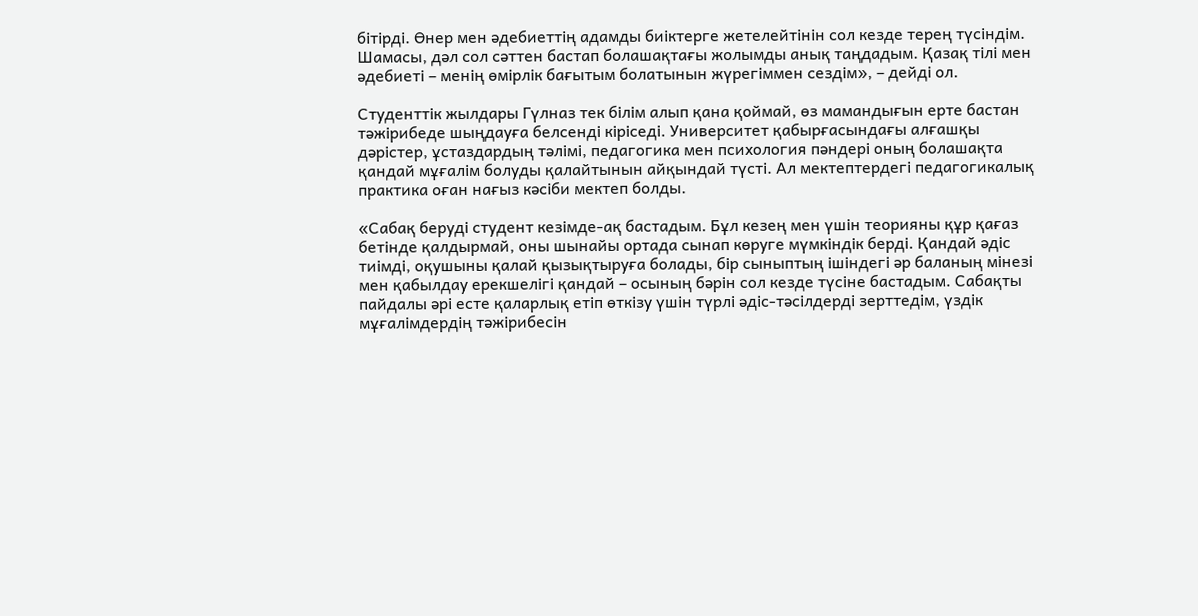бітірді. Өнер мен әдебиеттің адамды биіктерге жетелейтінін сол кезде терең түсіндім. Шамасы, дәл сол сәттен бастап болашақтағы жолымды анық таңдадым. Қазақ тілі мен әдебиеті – менің өмірлік бағытым болатынын жүрегіммен сездім», – дейді ол.

Студенттік жылдары Гүлназ тек білім алып қана қоймай, өз мамандығын ерте бастан тәжірибеде шыңдауға белсенді кіріседі. Университет қабырғасындағы алғашқы дәрістер, ұстаздардың тәлімі, педагогика мен психология пәндері оның болашақта қандай мұғалім болуды қалайтынын айқындай түсті. Ал мектептердегі педагогикалық практика оған нағыз кәсіби мектеп болды.

«Сабақ беруді студент кезімде-ақ бастадым. Бұл кезең мен үшін теорияны құр қағаз бетінде қалдырмай, оны шынайы ортада сынап көруге мүмкіндік берді. Қандай әдіс тиімді, оқушыны қалай қызықтыруға болады, бір сыныптың ішіндегі әр баланың мінезі мен қабылдау ерекшелігі қандай – осының бәрін сол кезде түсіне бастадым. Сабақты пайдалы әрі есте қаларлық етіп өткізу үшін түрлі әдіс-тәсілдерді зерттедім, үздік мұғалімдердің тәжірибесін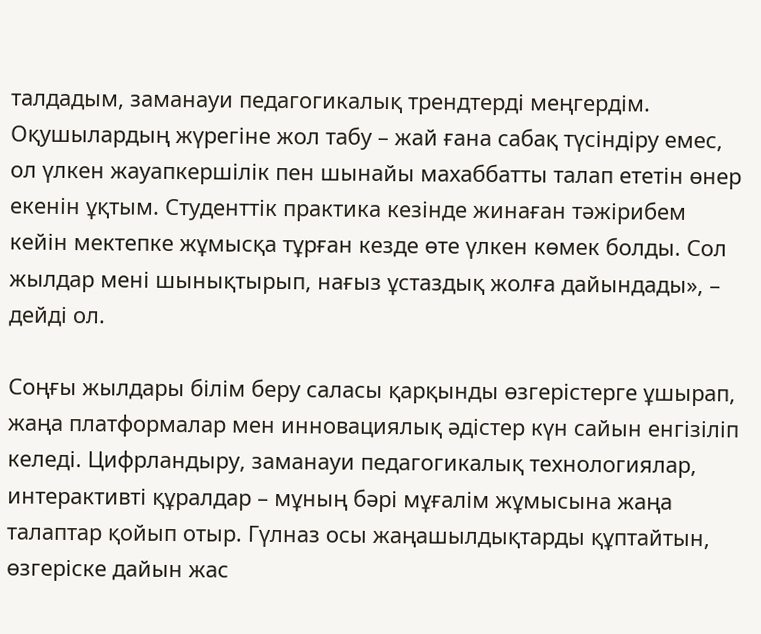талдадым, заманауи педагогикалық трендтерді меңгердім. Оқушылардың жүрегіне жол табу – жай ғана сабақ түсіндіру емес, ол үлкен жауапкершілік пен шынайы махаббатты талап ететін өнер екенін ұқтым. Студенттік практика кезінде жинаған тәжірибем кейін мектепке жұмысқа тұрған кезде өте үлкен көмек болды. Сол жылдар мені шынықтырып, нағыз ұстаздық жолға дайындады», – дейді ол.

Соңғы жылдары білім беру саласы қарқынды өзгерістерге ұшырап, жаңа платформалар мен инновациялық әдістер күн сайын енгізіліп келеді. Цифрландыру, заманауи педагогикалық технологиялар, интерактивті құралдар – мұның бәрі мұғалім жұмысына жаңа талаптар қойып отыр. Гүлназ осы жаңашылдықтарды құптайтын, өзгеріске дайын жас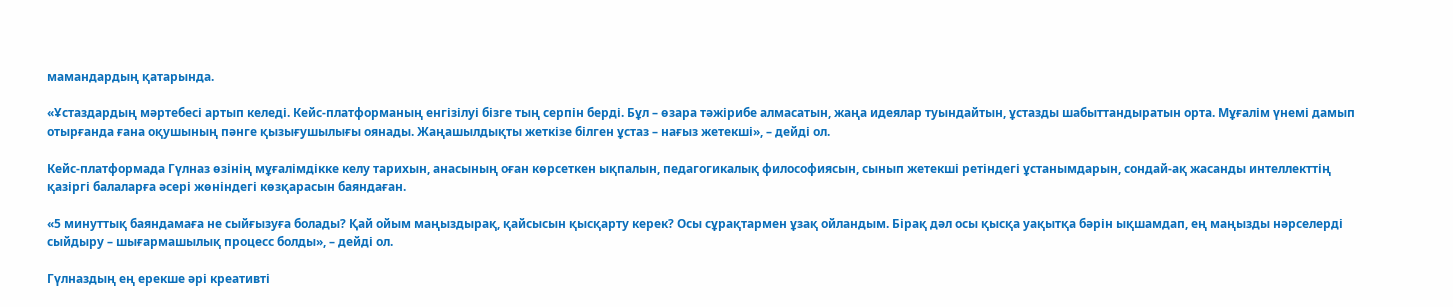мамандардың қатарында.

«Ұстаздардың мәртебесі артып келеді. Кейс-платформаның енгізілуі бізге тың серпін берді. Бұл – өзара тәжірибе алмасатын, жаңа идеялар туындайтын, ұстазды шабыттандыратын орта. Мұғалім үнемі дамып отырғанда ғана оқушының пәнге қызығушылығы оянады. Жаңашылдықты жеткізе білген ұстаз – нағыз жетекші», – дейді ол.

Кейс-платформада Гүлназ өзінің мұғалімдікке келу тарихын, анасының оған көрсеткен ықпалын, педагогикалық философиясын, сынып жетекші ретіндегі ұстанымдарын, сондай-ақ жасанды интеллекттің қазіргі балаларға әсері жөніндегі көзқарасын баяндаған.

«5 минуттық баяндамаға не сыйғызуға болады? Қай ойым маңыздырақ, қайсысын қысқарту керек? Осы сұрақтармен ұзақ ойландым. Бірақ дәл осы қысқа уақытқа бәрін ықшамдап, ең маңызды нәрселерді сыйдыру – шығармашылық процесс болды», – дейді ол.

Гүлназдың ең ерекше әрі креативті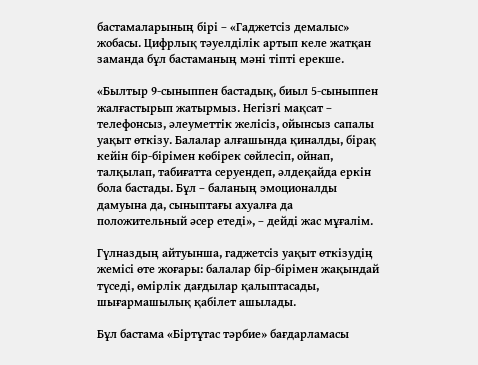бастамаларының бірі – «Гаджетсіз демалыс» жобасы. Цифрлық тәуелділік артып келе жатқан заманда бұл бастаманың мәні тіпті ерекше.

«Былтыр 9-сыныппен бастадық, биыл 5-сыныппен жалғастырып жатырмыз. Негізгі мақсат – телефонсыз, әлеуметтік желісіз, ойынсыз сапалы уақыт өткізу. Балалар алғашында қиналды, бірақ кейін бір-бірімен көбірек сөйлесіп, ойнап, талқылап, табиғатта серуендеп, әлдеқайда еркін бола бастады. Бұл – баланың эмоционалды дамуына да, сыныптағы ахуалға да положительный әсер етеді», – дейді жас мұғалім.

Гүлназдың айтуынша, гаджетсіз уақыт өткізудің жемісі өте жоғары: балалар бір-бірімен жақындай түседі, өмірлік дағдылар қалыптасады, шығармашылық қабілет ашылады.

Бұл бастама «Біртұтас тәрбие» бағдарламасы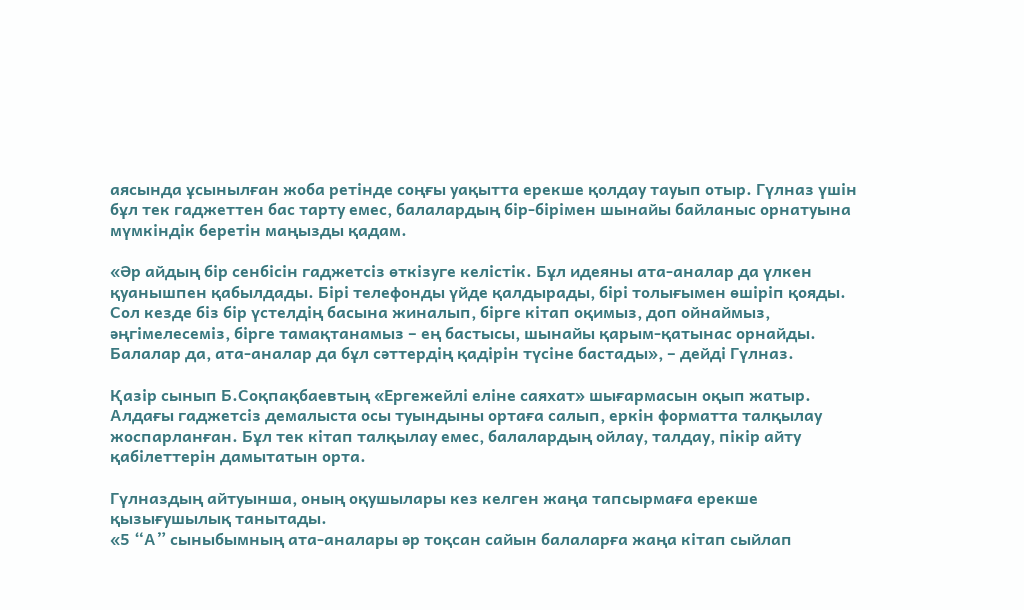аясында ұсынылған жоба ретінде соңғы уақытта ерекше қолдау тауып отыр. Гүлназ үшін бұл тек гаджеттен бас тарту емес, балалардың бір-бірімен шынайы байланыс орнатуына мүмкіндік беретін маңызды қадам.

«Әр айдың бір сенбісін гаджетсіз өткізуге келістік. Бұл идеяны ата-аналар да үлкен қуанышпен қабылдады. Бірі телефонды үйде қалдырады, бірі толығымен өшіріп қояды. Сол кезде біз бір үстелдің басына жиналып, бірге кітап оқимыз, доп ойнаймыз, әңгімелесеміз, бірге тамақтанамыз – ең бастысы, шынайы қарым-қатынас орнайды. Балалар да, ата-аналар да бұл сәттердің қадірін түсіне бастады», – дейді Гүлназ.

Қазір сынып Б.Соқпақбаевтың «Ергежейлі еліне саяхат» шығармасын оқып жатыр. Алдағы гаджетсіз демалыста осы туындыны ортаға салып, еркін форматта талқылау жоспарланған. Бұл тек кітап талқылау емес, балалардың ойлау, талдау, пікір айту қабілеттерін дамытатын орта.

Гүлназдың айтуынша, оның оқушылары кез келген жаңа тапсырмаға ерекше қызығушылық танытады.
«5 “А” сыныбымның ата-аналары әр тоқсан сайын балаларға жаңа кітап сыйлап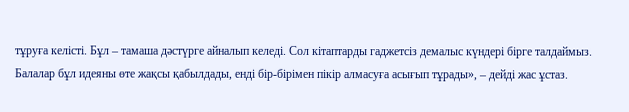тұруға келісті. Бұл – тамаша дәстүрге айналып келеді. Сол кітаптарды гаджетсіз демалыс күндері бірге талдаймыз. Балалар бұл идеяны өте жақсы қабылдады, енді бір-бірімен пікір алмасуға асығып тұрады», – дейді жас ұстаз.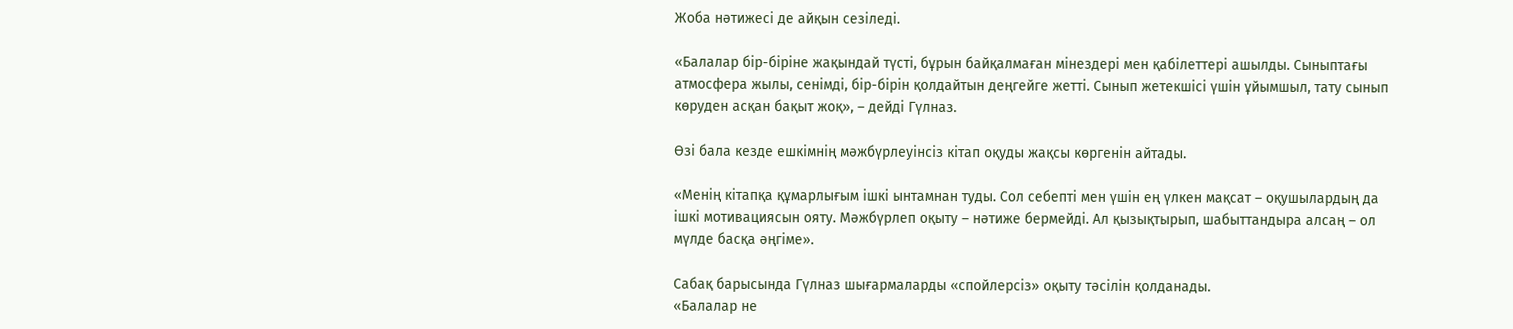Жоба нәтижесі де айқын сезіледі.

«Балалар бір-біріне жақындай түсті, бұрын байқалмаған мінездері мен қабілеттері ашылды. Сыныптағы атмосфера жылы, сенімді, бір-бірін қолдайтын деңгейге жетті. Сынып жетекшісі үшін ұйымшыл, тату сынып көруден асқан бақыт жоқ», – дейді Гүлназ.

Өзі бала кезде ешкімнің мәжбүрлеуінсіз кітап оқуды жақсы көргенін айтады.

«Менің кітапқа құмарлығым ішкі ынтамнан туды. Сол себепті мен үшін ең үлкен мақсат – оқушылардың да ішкі мотивациясын ояту. Мәжбүрлеп оқыту – нәтиже бермейді. Ал қызықтырып, шабыттандыра алсаң – ол мүлде басқа әңгіме».

Сабақ барысында Гүлназ шығармаларды «спойлерсіз» оқыту тәсілін қолданады.
«Балалар не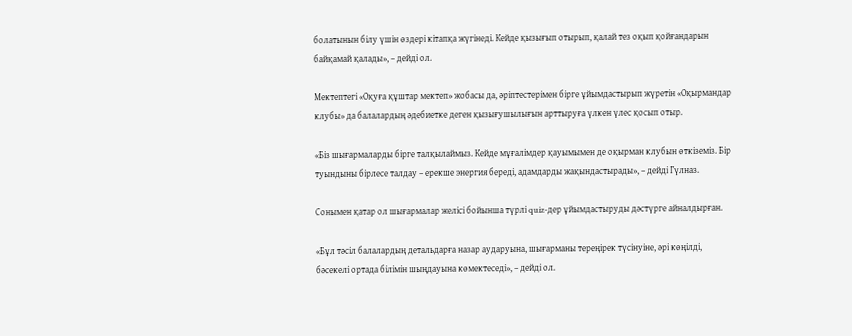болатынын білу үшін өздері кітапқа жүгінеді. Кейде қызығып отырып, қалай тез оқып қойғандарын байқамай қалады», – дейді ол.

Мектептегі «Оқуға құштар мектеп» жобасы да, әріптестерімен бірге ұйымдастырып жүретін «Оқырмандар клубы» да балалардың әдебиетке деген қызығушылығын арттыруға үлкен үлес қосып отыр.

«Біз шығармаларды бірге талқылаймыз. Кейде мұғалімдер қауымымен де оқырман клубын өткіземіз. Бір туындыны бірлесе талдау – ерекше энергия береді, адамдарды жақындастырады», – дейді Гүлназ.

Сонымен қатар ол шығармалар желісі бойынша түрлі quiz-дер ұйымдастыруды дәстүрге айналдырған.

«Бұл тәсіл балалардың детальдарға назар аударуына, шығарманы тереңірек түсінуіне, әрі көңілді, бәсекелі ортада білімін шыңдауына көмектеседі», – дейді ол.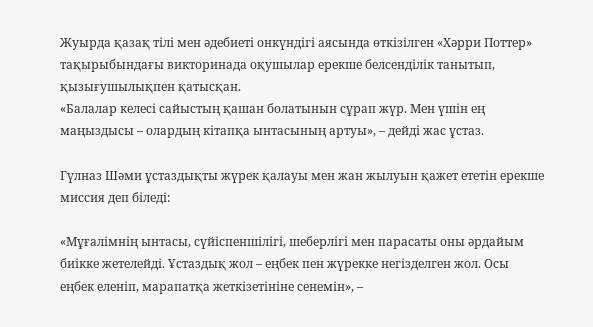Жуырда қазақ тілі мен әдебиеті онкүндігі аясында өткізілген «Хәрри Поттер» тақырыбындағы викторинада оқушылар ерекше белсенділік танытып, қызығушылықпен қатысқан.
«Балалар келесі сайыстың қашан болатынын сұрап жүр. Мен үшін ең маңыздысы – олардың кітапқа ынтасының артуы», – дейді жас ұстаз.

Гүлназ Шәми ұстаздықты жүрек қалауы мен жан жылуын қажет ететін ерекше миссия деп біледі:

«Мұғалімнің ынтасы, сүйіспеншілігі, шеберлігі мен парасаты оны әрдайым биікке жетелейді. Ұстаздық жол – еңбек пен жүрекке негізделген жол. Осы еңбек еленіп, марапатқа жеткізетініне сенемін», –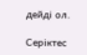дейді ол.

Серіктес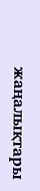жаңалықтары